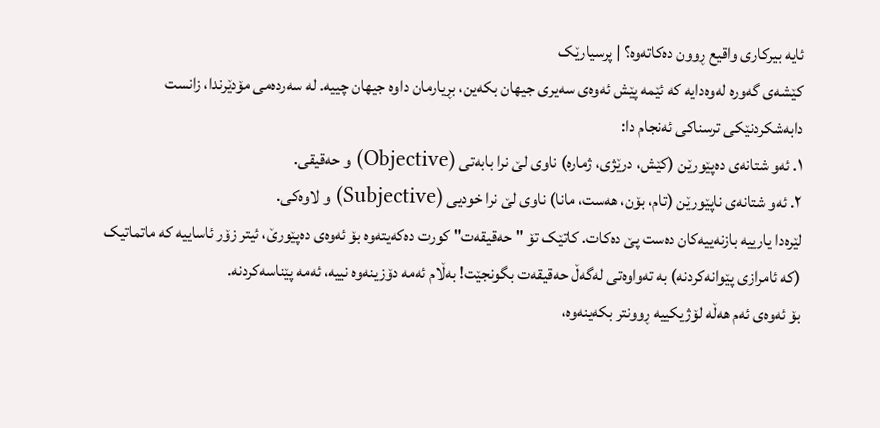ئایە بیرکاری واقیع ڕوون دەکاتەوە؟ | پرسیارێک
کێشەی گەورە لەوەدایە کە ئێمە پێش ئەوەی سەیری جیهان بکەین، بڕیارمان داوە جیهان چییە. لە سەردەمی مۆدێرندا، زانست دابەشکردنێکی ترسناکی ئەنجام دا:
١. ئەو شتانەی دەپێورێن (کێش، درێژی، ژمارە) ناوی لێ نرا بابەتی (Objective) و حەقیقی.
٢. ئەو شتانەی ناپێورێن (تام، بۆن، هەست، مانا) ناوی لێ نرا خودیی (Subjective) و لاوەکی.
لێرەدا یارییە بازنەییەکان دەست پێ دەکات. کاتێک تۆ "حەقیقەت" کورت دەکەیتەوە بۆ ئەوەی دەپێورێ، ئیتر زۆر ئاساییە کە ماتماتیک (کە ئامرازی پێوانەکردنە) بە تەواوەتی لەگەڵ حەقیقەت بگونجێت! بەڵام ئەمە دۆزینەوە نییە، ئەمە پێناسەکردنە.
بۆ ئەوەی ئەم هەڵە لۆژیکییە ڕوونتر بکەینەوە،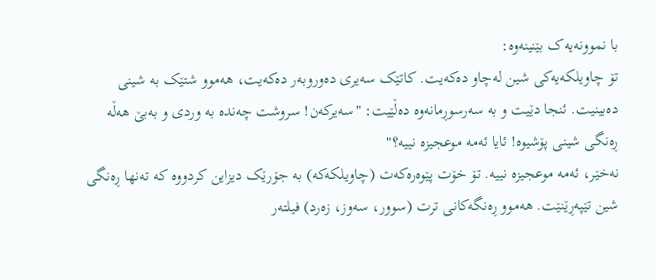با نموونەیەک بێنینەوە:
تۆ چاویلکەیەکی شین لەچاو دەکەیت. کاتێک سەیری دەوروبەر دەکەیت، هەموو شتێک بە شینی دەبینیت. ئنجا دێیت و بە سەرسوڕمانەوە دەڵێیت: "سەیرکەن! سروشت چەندە بە وردی و بەبێ هەڵە ڕەنگی شینی پۆشیوە! ئایا ئەمە موعجیزە نییە؟"
نەخێر، ئەمە موعجیزە نییە. تۆ خۆت پێوەرەکەت (چاویلکەکە) بە جۆرێک دیزاین کردووە کە تەنها ڕەنگی شین تێپەڕێنێت. هەموو ڕەنگەکانی ترت (سوور، سەوز، زەرد) فیلتەر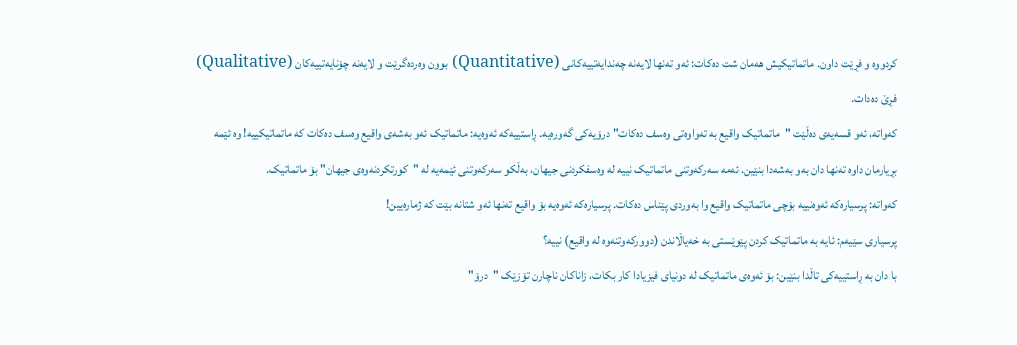کردووە و فڕێت داون. ماتماتیکیش هەمان شت دەکات: ئەو تەنها لایەنە چەندایەتییەکانی (Quantitative) بوون وەردەگرێت و لایەنە چۆنایەتییەکان (Qualitative) فڕێ دەدات.
کەواتە، ئەو قسەیەی دەڵێت "ماتماتیک واقیع بە تەواوەتی وەسف دەکات" درۆیەکی گەورەیە. ڕاستییەکە ئەوەیە: ماتماتیک ئەو بەشەی واقیع وەسف دەکات کە ماتماتیکییە! وە ئێمە بڕیارمان داوە تەنها دان بەو بەشەدا بنێین. ئەمە سەرکەوتنی ماتماتیک نییە لە وەسفکردنی جیهان، بەڵکو سەرکەوتنی ئێمەیە لە "کورتکردنەوەی جیهان" بۆ ماتماتیک.
کەواتە: پرسیارەکە ئەوەنییە بۆچی ماتماتیک واقیع وا بەوردی پێناس دەکات. پرسیارەکە ئەوەیە بۆ واقیع تەنها ئەو شتانە بێت کە ژمارەیین!
پرسیاری سێیەم: ئایە بە ماتماتیک کردن پێوێستی بە خەیاڵاندن (دوورکەوتنەوە لە واقیع) نییە؟
با دان بە ڕاستییەکی تاڵدا بنێین: بۆ ئەوەی ماتماتیک لە دونیای فیزیادا کار بکات، زاناکان ناچارن تۆزێک "درۆ"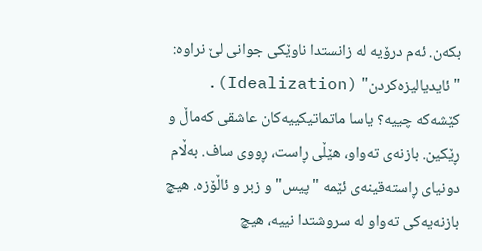بکەن. ئەم درۆیە لە زانستدا ناوێکی جوانی لێ نراوە: "ئایدیالیزەکردن" (Idealization).
کێشەکە چییە؟ یاسا ماتماتیکییەکان عاشقی کەماڵ و ڕێکین. بازنەی تەواو، هێڵی ڕاست، ڕووی ساف. بەڵام دونیای ڕاستەقینەی ئێمە "پیس" و زبر و ئاڵۆزە. هیچ بازنەیەکی تەواو لە سروشتدا نییە، هیچ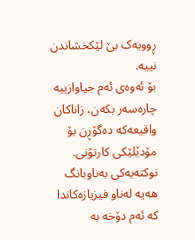ڕوویەک بێ لێکخشاندن نییە.
بۆ ئەوەی ئەم جیاوازییە چارەسەر بکەن، زاناکان واقیعەکە دەگۆڕن بۆ مۆدێلێکی کارتۆنی. نوکتەیەکی بەناوبانگ هەیە لەناو فیزیازەکاندا کە ئەم دۆخە بە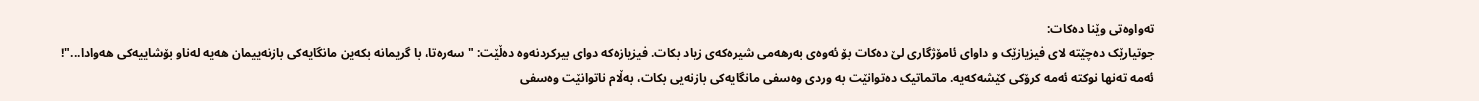تەواوەتی وێنا دەکات:
جوتیارێک دەچێتە لای فیزیازێک و داوای ئامۆژگاری لێ دەکات بۆ ئەوەی بەرهەمی شیرەکەی زیاد بکات. فیزیازەکە دوای بیرکردنەوە دەڵێت: "سەرەتا، با گریمانە بکەین مانگایەکی بازنەییمان هەیە لەناو بۆشاییەکی هەوادا..."!
ئەمە تەنها نوکتە ئەمە کرۆکی کێشەکەیە. ماتماتیک دەتوانێت بە وردی وەسفی مانگایەکی بازنەیی بکات، بەڵام ناتوانێت وەسفی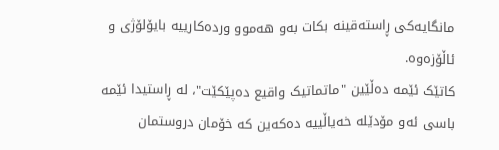مانگایەکی ڕاستەقینە بکات بەو هەموو وردەکارییە بایۆلۆژی و ئاڵۆزەوە.
کاتێک ئێمە دەڵێین "ماتماتیک واقیع دەپێکێت"، لە ڕاستیدا ئێمە باسی ئەو مۆدێلە خەیاڵییە دەکەین کە خۆمان دروستمان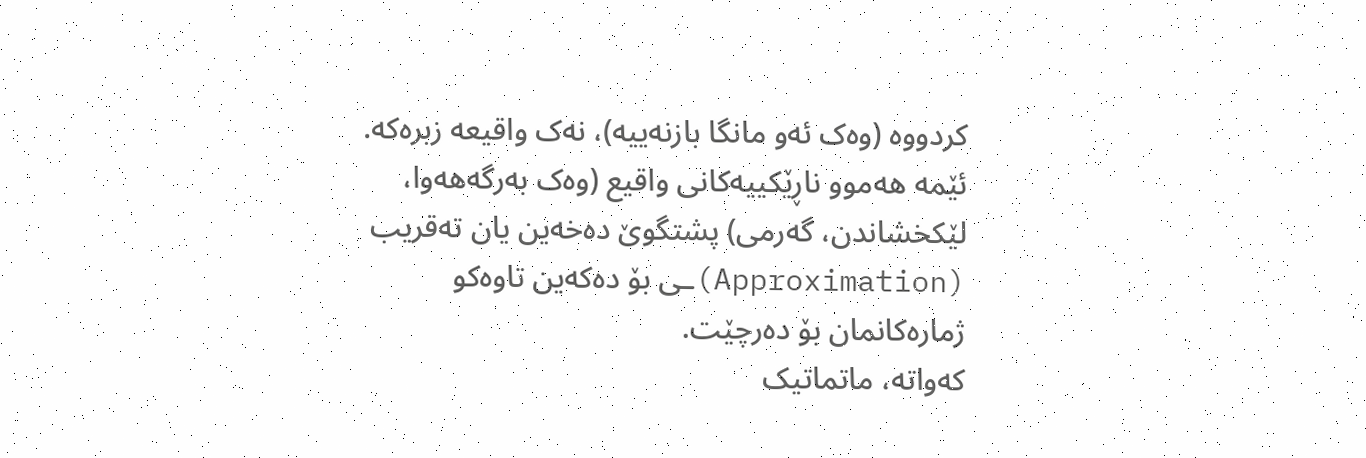کردووە (وەک ئەو مانگا بازنەییە)، نەک واقیعە زبرەکە. ئێمە هەموو ناڕێکییەکانی واقیع (وەک بەرگەهەوا، لێکخشاندن، گەرمی) پشتگوێ دەخەین یان تەقریب (Approximation)ـی بۆ دەکەین تاوەکو ژمارەکانمان بۆ دەرچێت.
کەواتە، ماتماتیک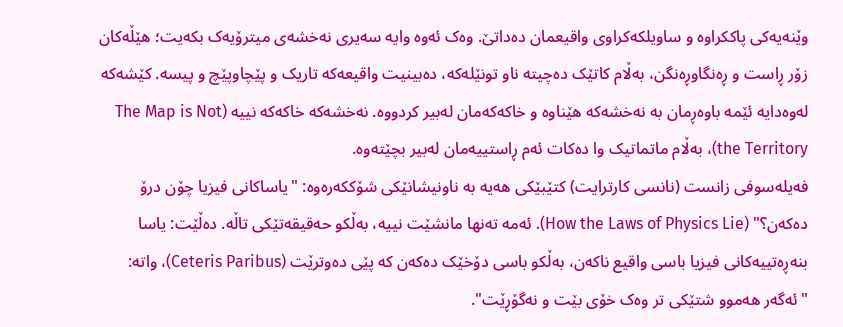وێنەیەکی پاککراوە و ساویلکەکراوی واقیعمان دەداتێ. وەک ئەوە وایە سەیری نەخشەی میترۆیەک بکەیت؛ هێڵەکان زۆر ڕاست و ڕەنگاوڕەنگن، بەڵام کاتێک دەچیتە ناو تونێلەکە، دەبینیت واقیعەکە تاریک و پێچاوپێچ و پیسە. کێشەکە لەوەدایە ئێمە باوەڕمان بە نەخشەکە هێناوە و خاکەکەمان لەبیر کردووە. نەخشەکە خاکەکە نییە (The Map is Not the Territory)، بەڵام ماتماتیک وا دەکات ئەم ڕاستییەمان لەبیر بچێتەوە.
فەیلەسوفی زانست (نانسی کارترایت) کتێبێکی هەیە بە ناونیشانێکی شۆککەرەوە: "یاساکانی فیزیا چۆن درۆ دەکەن؟" (How the Laws of Physics Lie). ئەمە تەنها مانشێت نییە، بەڵکو حەقیقەتێکی تاڵە. دەڵێت: یاسا بنەڕەتییەکانی فیزیا باسی واقیع ناکەن، بەڵکو باسی دۆخێک دەکەن کە پێی دەوترێت (Ceteris Paribus)، واتە: "ئەگەر هەموو شتێکی تر وەک خۆی بێت و نەگۆڕێت".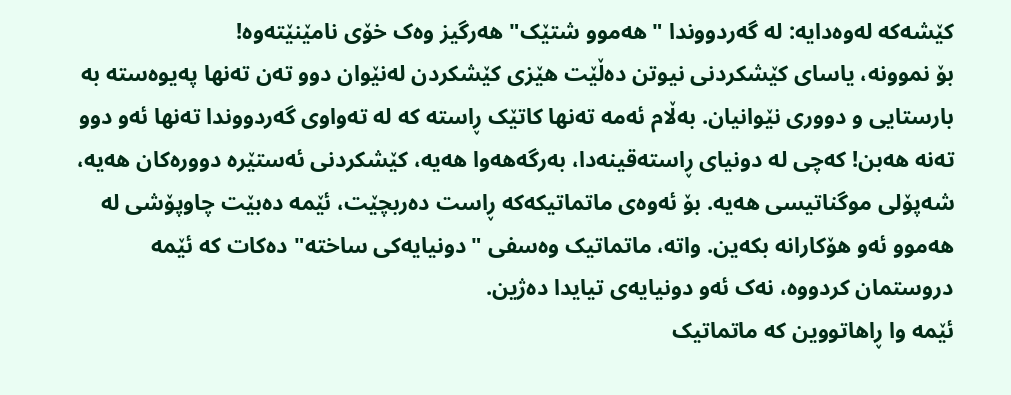کێشەکە لەوەدایە: لە گەردووندا "هەموو شتێک" هەرگیز وەک خۆی نامێنێتەوە!
بۆ نموونە، یاسای کێشکردنی نیوتن دەڵێت هێزی کێشکردن لەنێوان دوو تەن تەنها پەیوەستە بە بارستایی و دووری نێوانیان. بەڵام ئەمە تەنها کاتێک ڕاستە کە لە تەواوی گەردووندا تەنها ئەو دوو تەنە هەبن! کەچی لە دونیای ڕاستەقینەدا، بەرگەهەوا هەیە، کێشکردنی ئەستێرە دوورەکان هەیە، شەپۆلی موگناتیسی هەیە. بۆ ئەوەی ماتماتیکەکە ڕاست دەربچێت، ئێمە دەبێت چاوپۆشی لە هەموو ئەو هۆکارانە بکەین. واتە، ماتماتیک وەسفی "دونیایەکی ساختە" دەکات کە ئێمە دروستمان کردووە، نەک ئەو دونیایەی تیایدا دەژین.
ئێمە وا ڕاهاتووین کە ماتماتیک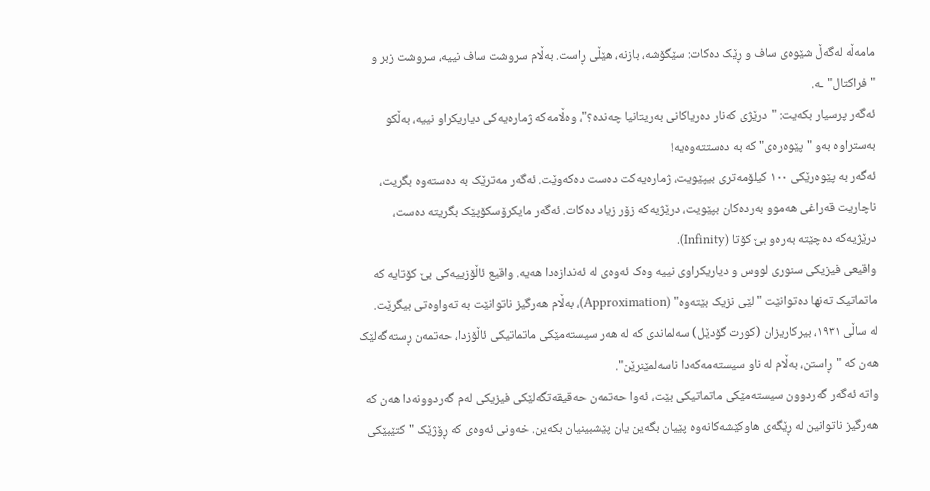مامەڵە لەگەڵ شێوەی ساف و ڕێک دەکات: سێگۆشە، بازنە، هێڵی ڕاست. بەڵام سروشت ساف نییە، سروشت زبر و "فراکتال"ـە.
ئەگەر پرسیار بکەیت: "درێژی کەنار دەریاکانی بەریتانیا چەندە؟"، وەڵامەکە ژمارەیەکی دیاریکراو نییە، بەڵکو بەستراوە بەو "پێوەرەی" کە بە دەستتەوەیە!
ئەگەر بە پێوەرێکی ١٠٠ کیلۆمەتری بیپێویت، ژمارەیەکت دەست دەکەوێت. ئەگەر مەترێک بە دەستەوە بگریت، ناچاریت قەراغی هەموو بەردەکان بپێویت، درێژیەکە زۆر زیاد دەکات. ئەگەر مایکرۆسکۆپێک بگریتە دەست، درێژیەکە دەچێتە بەرەو بێ کۆتا (Infinity).
واقیعی فیزیکی سنوری لووس و دیاریکراوی نییە وەک ئەوەی لە ئەندازەدا هەیە. واقیع ئاڵۆزییەکی بێ کۆتایە کە ماتماتیک تەنها دەتوانێت "لێی نزیک بێتەوە" (Approximation)، بەڵام هەرگیز ناتوانێت بە تەواوەتی بیگرێت.
لە ساڵی ١٩٣١، بیرکاریزان (کورت گۆدێل) سەلماندی کە لە هەر سیستەمێکی ماتماتیکی ئاڵۆزدا، حەتمەن ڕستەگەلێک هەن کە "ڕاستن، بەڵام لە ناو سیستەمەکەدا ناسەلمێنرێن".
واتە ئەگەر گەردوون سیستەمێکی ماتماتیکی بێت، ئەوا حەتمەن حەقیقەتگەلێکی فیزیکی لەم گەردوونەدا هەن کە هەرگیز ناتوانین لە ڕێگەی هاوکێشەکانەوە پێیان بگەین یان پێشبینیان بکەین. خەونی ئەوەی کە ڕۆژێک "کتێبێکی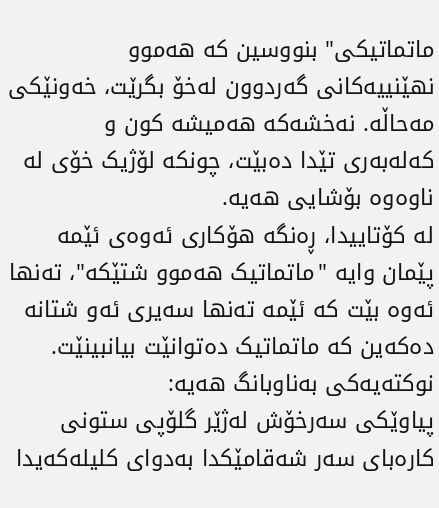ماتماتیکی" بنووسین کە هەموو نهێنییەکانی گەردوون لەخۆ بگرێت، خەونێکی مەحاڵە. نەخشەکە هەمیشە کون و کەلەبەری تێدا دەبێت، چونکە لۆژیک خۆی لە ناوەوە بۆشایی هەیە.
لە کۆتاییدا، ڕەنگە هۆکاری ئەوەی ئێمە پێمان وایە "ماتماتیک هەموو شتێکە"، تەنها ئەوە بێت کە ئێمە تەنها سەیری ئەو شتانە دەکەین کە ماتماتیک دەتوانێت بیانبینێت.
نوکتەیەکی بەناوبانگ هەیە:
پیاوێکی سەرخۆش لەژێر گلۆپی ستونی کارەبای سەر شەقامێکدا بەدوای کلیلەکەیدا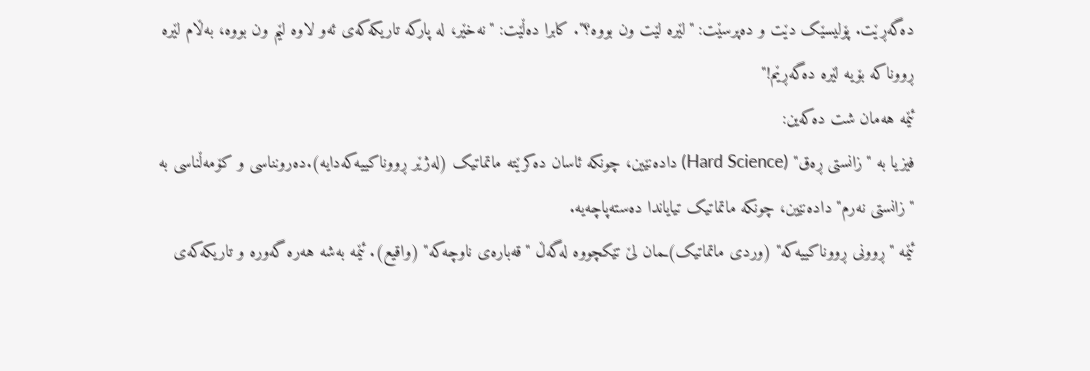دەگەڕێت. پۆلیسێک دێت و دەپرسێت: "لێرە لێت ون بووە؟". کابرا دەڵێت: "نەخێر، لە پارکە تاریکەکەی ئەو لاوە لێم ون بووە، بەڵام لێرە ڕووناکە بۆیە لێرە دەگەڕێم!"
ئێمە هەمان شت دەکەین:
فیزیا بە "زانستی ڕەق" (Hard Science) دادەنێین، چونکە ئاسان دەکرێتە ماتماتیک (لەژێر ڕووناکییەکەدایە).دەرونناسی و کۆمەڵناسی بە "زانستی نەرم" دادەنێین، چونکە ماتماتیک تیایاندا دەستەپاچەیە.
ئێمە "ڕوونی ڕووناکییەکە" (وردی ماتماتیک)ـمان لێ تێکچووە لەگەڵ "قەبارەی ناوچەکە" (واقیع). ئێمە بەشە هەرە گەورە و تاریکەکەی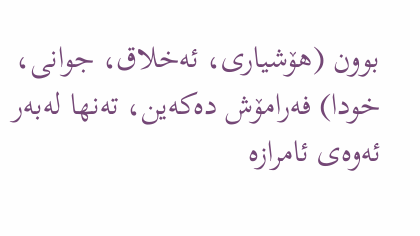بوون (هۆشیاری، ئەخلاق، جوانی، خودا) فەرامۆش دەکەین، تەنها لەبەر ئەوەی ئامرازە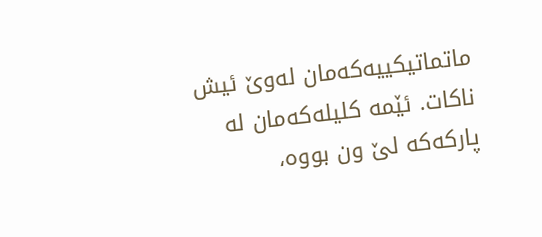ماتماتیکییەکەمان لەوێ ئیش ناکات. ئێمە کلیلەکەمان لە پارکەکە لێ ون بووە،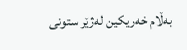بەڵام خەریکین لەژێر ستونی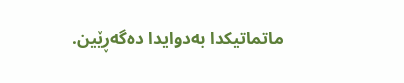ماتماتیکدا بەدوایدا دەگەڕێین.